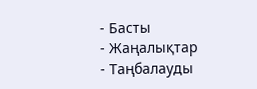- Басты
- Жаңалықтар
- Таңбалауды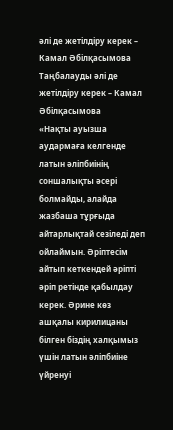әлі де жетілдіру керек – Камал Әбілқасымова
Таңбалауды әлі де жетілдіру керек – Камал Әбілқасымова
«Нақты ауызша аудармаға келгенде латын әліпбиінің соншалықты әсері болмайды, алайда жазбаша тұрғыда айтарлықтай сезіледі деп ойлаймын. Әріптесім айтып кеткендей әріпті әріп ретінде қабылдау керек. Әрине көз ашқалы кирилицаны білген біздің халқымыз үшін латын әліпбиіне үйренуі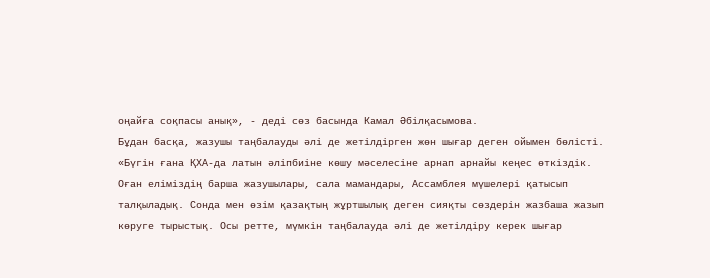оңайға соқпасы анық», - деді сөз басында Камал Әбілқасымова.
Бұдан басқа, жазушы таңбалауды әлі де жетілдірген жөн шығар деген ойымен бөлісті.
«Бүгін ғана ҚХА-да латын әліпбиіне көшу мәселесіне арнап арнайы кеңес өткіздік. Оған еліміздің барша жазушылары, сала мамандары, Ассамблея мүшелері қатысып талқыладық. Сонда мен өзім қазақтың жұртшылық деген сияқты сөздерін жазбаша жазып көруге тырыстық. Осы ретте, мүмкін таңбалауда әлі де жетілдіру керек шығар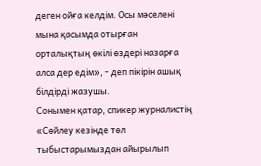деген ойға келдім. Осы мәселені мына қасымда отырған орталықтың өкілі өздері назарға алса дер едім», - деп пікірін ашық білдірді жазушы.
Сонымен қатар, спикер журналистің «Сөйлеу кезінде төл тыбыстарымыздан айырылып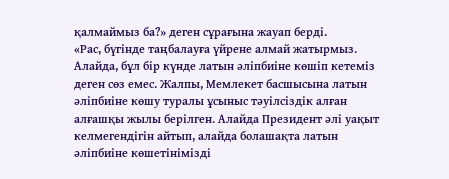қалмаймыз ба?» деген сұрағына жауап берді.
«Рас, бүгінде таңбалауға үйрене алмай жатырмыз. Алайда, бұл бір күнде латын әліпбиіне көшіп кетеміз деген сөз емес. Жалпы, Мемлекет басшысына латын әліпбиіне көшу туралы ұсыныс тәуілсіздік алған алғашқы жылы берілген. Алайда Президент әлі уақыт келмегендігін айтып, алайда болашақта латын әліпбиіне көшетінімізді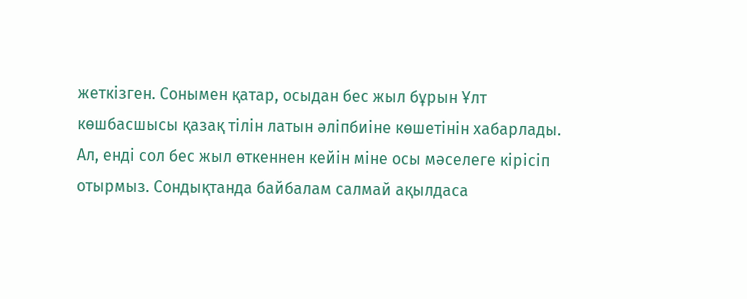жеткізген. Сонымен қатар, осыдан бес жыл бұрын Ұлт көшбасшысы қазақ тілін латын әліпбиіне көшетінін хабарлады. Ал, енді сол бес жыл өткеннен кейін міне осы мәселеге кірісіп отырмыз. Сондықтанда байбалам салмай ақылдаса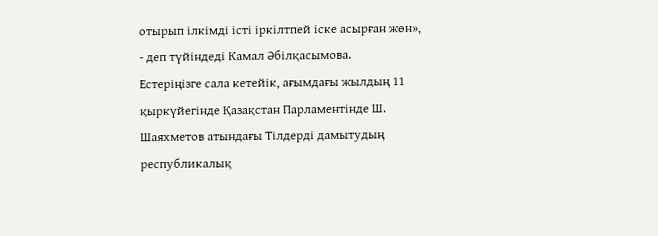отырып ілкімді істі іркілтпей іске асырған жөн», - деп түйіндеді Камал Әбілқасымова.
Естеріңізге сала кетейік, ағымдағы жылдың 11 қыркүйегінде Қазақстан Парламентінде Ш. Шаяхметов атындағы Тілдерді дамытудың республикалық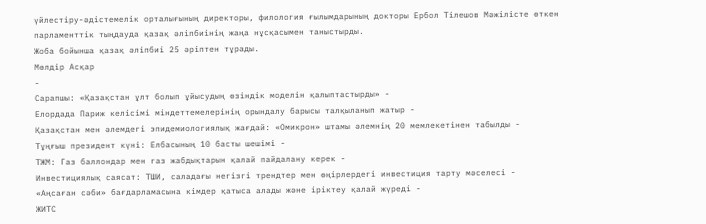үйлестіру-әдістемелік орталығының директоры, филология ғылымдарының докторы Ербол Тілешов Мәжілісте өткен парламенттік тыңдауда қазақ әліпбиінің жаңа нұсқасымен таныстырды.
Жоба бойынша қазақ әліпбиі 25 әріптен тұрады.
Мөлдір Асқар
-
Сарапшы: «Қазақстан ұлт болып ұйысудың өзіндік моделін қалыптастырды» -
Елордада Париж келісімі міндеттемелерінің орындалу барысы талқыланып жатыр -
Қазақстан мен әлемдегі эпидемиологиялық жағдай: «Омикрон» штамы әлемнің 20 мемлекетінен табылды -
Тұңғыш президент күні: Елбасының 10 басты шешімі -
ТЖМ: Газ баллондар мен газ жабдықтарын қалай пайдалану керек -
Инвестициялық саясат: ТШИ, саладағы негізгі трендтер мен өңірлердегі инвестиция тарту мәселесі -
«Аңсаған сәби» бағдарламасына кімдер қатыса алады және іріктеу қалай жүреді -
ЖИТС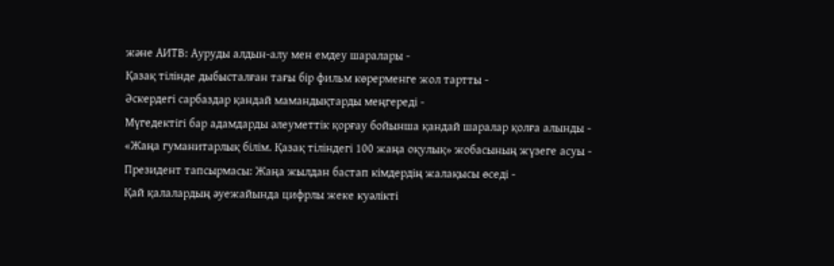және АИТВ: Ауруды алдын-алу мен емдеу шаралары -
Қазақ тілінде дыбысталған тағы бір фильм көрерменге жол тартты -
Әскердегі сарбаздар қандай мамандықтарды меңгереді -
Мүгедектігі бар адамдарды әлеуметтік қорғау бойынша қандай шаралар қолға алынды -
«Жаңа гуманитарлық білім. Қазақ тіліндегі 100 жаңа оқулық» жобасының жүзеге асуы -
Президент тапсырмасы: Жаңа жылдан бастап кімдердің жалақысы өседі -
Қай қалалардың әуежайында цифрлы жеке куәлікті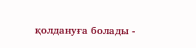қолдануға болады -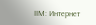ІІМ: Интернет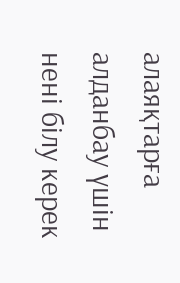алаяқтарға алданбау үшін нені білу керек